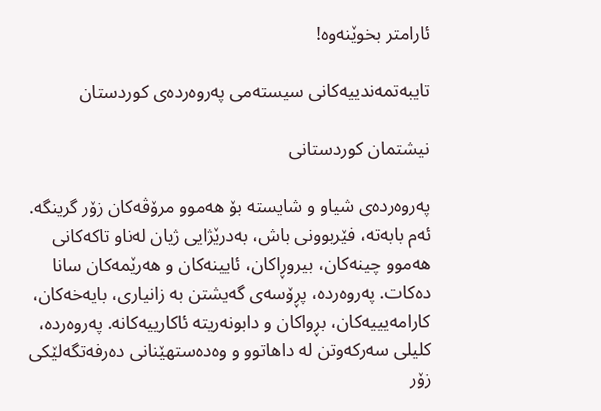ئارامتر بخوێنەوە!

تایبەتمەندییەکانی سیستەمی پەروەردەی کوردستان

نیشتمان کوردستانی

پەروەردەی شیاو و شایستە بۆ هەموو مرۆڤەکان زۆر گرینگە. ئەم بابەتە، فێربوونی باش، بەدرێژایی ژیان لەناو تاکەکانی هەموو چینەکان، بیروڕاکان، ئایینەکان و هەرێمەکان سانا دەکات. پەروەردە، پڕۆسەی گەیشتن بە زانیاری، بایەخەکان، کارامەیییەکان، بڕواکان و دابونەریتە ئاکارییەکانە. پەروەردە، کلیلی سەرکەوتن لە داهاتوو و وەدەستهێنانی دەرفەتگەلێکی زۆر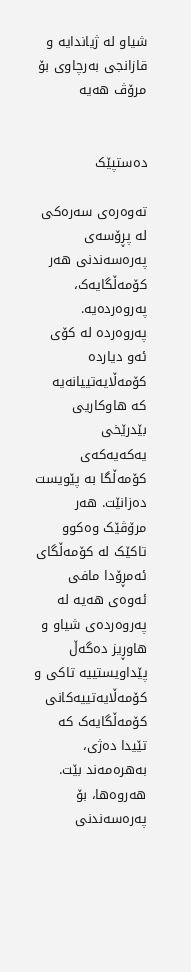شیاو لە ژیاندایە و قازانجی بەرچاوی بۆ مرۆڤ هەیە


دەستپێک

تەوەرەی سەرەکی لە پڕۆسەی پەرەسەندنی هەر کۆمەڵگایەک، پەروەردەیە. پەروەردە لە کۆی ئەو دیاردە کۆمەڵایەتییانەیە کە هاوکاریی بێدرێخی یەکەیەکەی کۆمەڵگا بە پێویست دەزانێت. هەر مرۆڤێک وەکوو تاکێک لە کۆمەڵگای ئەمڕۆدا مافی ئەوەی هەیە لە پەروەردەی شیاو و هاوڕیز دەگەڵ پێداویستییە تاکی و کۆمەڵایەتییەکانی کۆمەڵگایەک کە تێیدا دەژی، بەهرەمەند بێت. هەروەها، بۆ پەرەسەندنی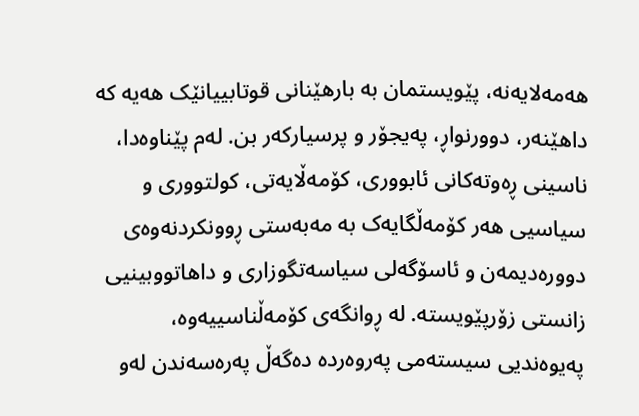هەمەلایەنە، پێویستمان بە بارهێنانی قوتابییانێک هەیە کە داهێنەر، دوورنواڕ، پەیجۆر و پرسیارکەر بن. لەم پێناوەدا، ناسینی ڕەوتەکانی ئابووری، کۆمەڵایەتی، کولتووری و سیاسیی هەر کۆمەڵگایەک بە مەبەستی ڕوونکردنەوەی دوورەدیمەن و ئاسۆگەلی سیاسەتگوزاری و داهاتووبینیی زانستی زۆرپێویستە. لە ڕوانگەی کۆمەڵناسییەوە، پەیوەندیی سیستەمی پەروەردە دەگەڵ پەرەسەندن لەو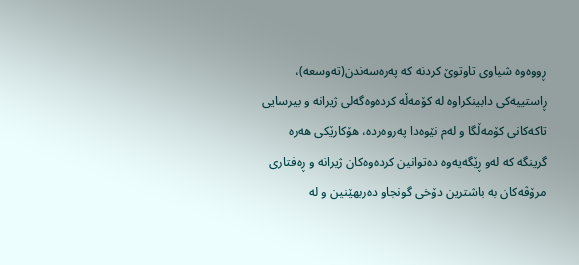ڕووەوە شیاوی تاوتوێ کردنە کە پەرەسەندن(تەوسعە)، ڕاستییەکی دابینکراوە لە کۆمەڵە کردەوەگەلی ژیرانە و بیرسایی تاکەکانی کۆمەڵگا و لەم نێوەدا پەروەردە، هۆکارێکی هەرە گرینگە کە لەو ڕێگەیەوە دەتوانین کردەوەکان ژیرانە و ڕەفتاری مرۆڤەکان بە باشترین دۆخی گونجاو دەربهێنین و لە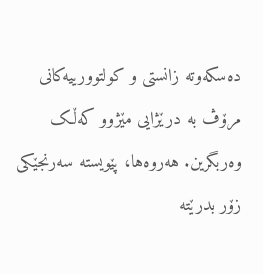دەسکەوتە زانستی و کولتوورییەکانی مرۆڤ بە درێژایی مێژوو کەڵک وەربگرین. هەروەها، پێویستە سەرنجێکی زۆر بدرێتە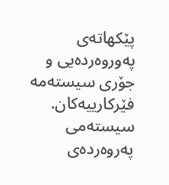پێکهاتەی پەوروەردەیی و جۆری سیستەمە فێرکارییەکان. سیستەمی پەروەردەی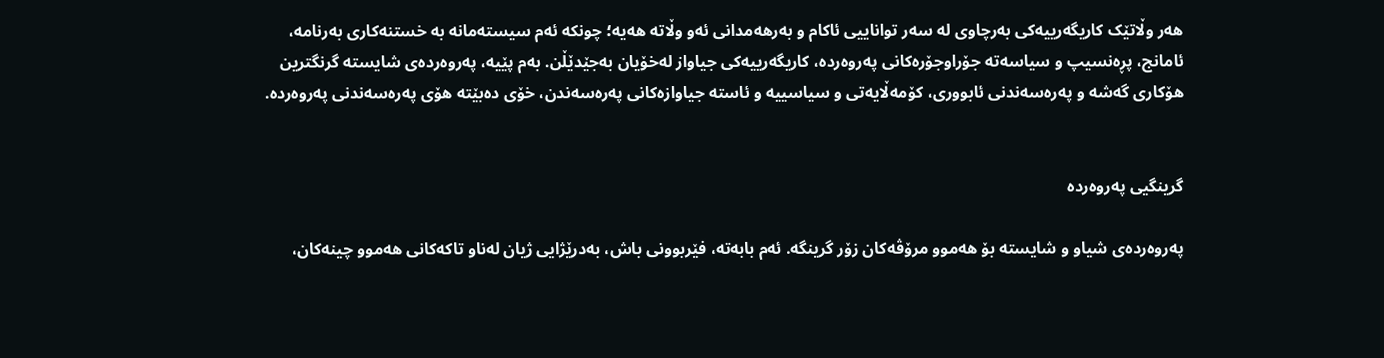هەر وڵاتێک کاریگەرییەکی بەرچاوی لە سەر تواناییی ئاکام و بەرهەمدانی ئەو وڵاتە هەیە؛ چونکە ئەم سیستەمانە بە خستنەکاری بەرنامە، ئامانج، پڕەنسیپ و سیاسەتە جۆراوجۆرەکانی پەروەردە، کاریگەرییەکی جیاواز لەخۆیان بەجێدێڵن. بەم پێیە، پەروەردەی شایستە گرنگترین هۆکاری گەشە و پەرەسەندنی ئابووری، کۆمەڵایەتی و سیاسییە و ئاستە جیاوازەکانی پەرەسەندن، خۆی دەبێتە هۆی پەرەسەندنی پەروەردە.


گرینگیی پەروەردە

پەروەردەی شیاو و شایستە بۆ هەموو مرۆڤەکان زۆر گرینگە. ئەم بابەتە، فێربوونی باش، بەدرێژایی ژیان لەناو تاکەکانی هەموو چینەکان،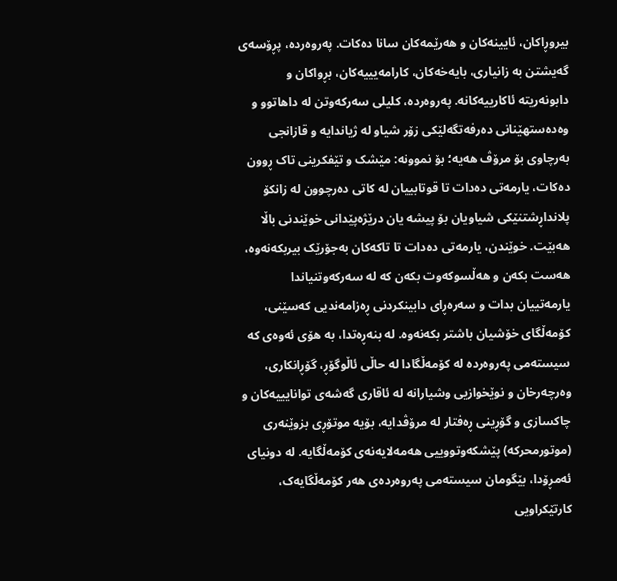بیروڕاکان، ئایینەکان و هەرێمەکان سانا دەکات. پەروەردە، پڕۆسەی گەیشتن بە زانیاری، بایەخەکان، کارامەیییەکان، بڕواکان و دابونەریتە ئاکارییەکانە. پەروەردە، کلیلی سەرکەوتن لە داهاتوو و وەدەستهێنانی دەرفەتگەلێکی زۆر شیاو لە ژیاندایە و قازانجی بەرچاوی بۆ مرۆڤ هەیە؛ بۆ نموونە: مێشک و تێفکرینی تاک ڕوون دەکات، یارمەتی دەدات تا قوتابییان لە کاتی دەرچوون لە زانکۆ پلانداڕشتنێکی شیاویان بۆ پیشە یان درێژەپێدانی خوێندنی باڵا هەبێت. خوێندن، یارمەتی دەدات تا تاکەکان بەجۆرێک بیربکەنەوە، هەست بکەن و هەڵسوکەوت بکەن کە لە سەرکەوتنیاندا یارمەتییان بدات و سەرەڕای دابینکردنی ڕەزامەندیی کەسێنی، کۆمەڵگای خۆشیان باشتر بکەنەوە. لە بنەڕەتدا، بە هۆی ئەوەی کە سیستەمی پەروەردە لە کۆمەڵگادا لە حاڵی ئاڵوگۆڕ، گۆڕانکاری، وەرچەرخان و نوێخوازیی وشیارانە لە ئاقاری گەشەی توانایییەکان و چاکسازی و گۆڕینی ڕەفتار لە مرۆڤدایە، بۆیە موتۆڕی بزوێنەری (موتورمحرکە) پێشکەوتووییی هەمەلایەنەی کۆمەڵگایە. لە دونیای ئەمڕۆدا، بێگومان سیستەمی پەروەردەی هەر کۆمەڵگایەک، کارتێکراویی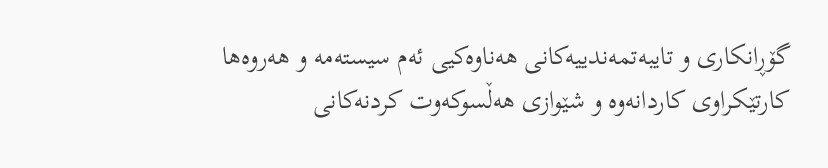گۆڕانکاری و تایبەتمەندییەکانی هەناوەکیی ئەم سیستەمە و هەروەها کارتێکراوی کاردانەوە و شێوازی هەڵسوکەوت کردنەکانی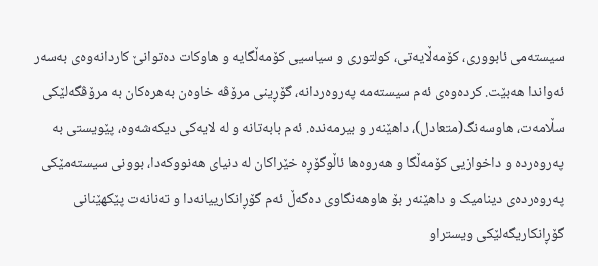سیستەمی ئابووری، کۆمەڵایەتی، کولتوری و سیاسیی کۆمەڵگایە و هاوکات دەتوانێ کاردانەوەی بەسەر ئەواندا هەبێت. کردەوەی ئەم سیستەمە پەروەردانە، گۆڕینی مرۆڤە خاوەن بەهرەکان بە مرۆڤگەلێکی سڵامەت، هاوسەنگ(متعادل)، داهێنەر و بیرمەندە. ئەم بابەتانە و لە لایەکی دیکەشەوە، پێویستی بە پەروەردە و داخوازیی کۆمەڵگا و هەروەها ئاڵوگۆڕە خێراکان لە دنیای هەنووکەدا، بوونی سیستەمێکی پەروەردەی دینامیک و داهێنەر بۆ هاوهەنگاوی دەگەڵ ئەم گۆڕانکارییانەدا و تەنانەت پێکهێنانی گۆڕانکاریگەلێکی ویستراو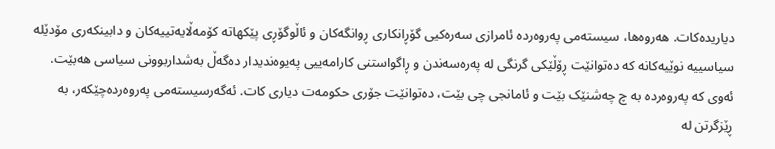دیاریدەکات. هەروەها، سیستەمی پەروەردە ئامرازی سەرەکیی گۆڕانکاری ڕوانگەکان و ئاڵوگۆڕی پێکهاتە کۆمەڵایەتییەکان و دابینکەری مۆدێلە سیاسییە نوێیەکانە کە دەتوانێت ڕۆڵێکی گرنگی لە پەرەسەندن و ڕاگواستنی کارامەییی پەیوەندیدار دەگەڵ بەشداربوونی سیاسی هەبێت. ئەوی کە پەروەردە بە چ چەشنێک بێت و ئامانجی چی بێت، دەتوانێت جۆری حکومەت دیاری کات. ئەگەرسیستەمی پەروەردەچێکەر، بە ڕێزگرتن لە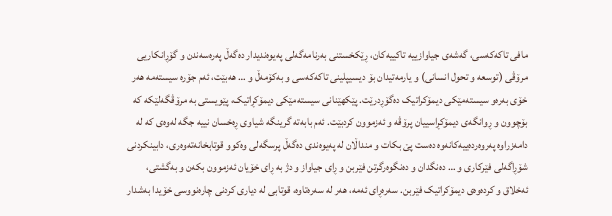مافی تاکەکەسی، گەشەی جیاوازییە تاکییەکان، ڕێکخستنی بەرنامەگەلی پەیوەندیدار دەگەڵ پەرەسەندن و گۆڕانکاریی مرۆڤی (توسعە و تحول انسانی) و یارمەتیدان بۆ دیسیپلینی تاکەکەسی و بەکۆمەڵ و … هەبێت، ئەم جۆرە سیستەمە هەر خۆی بەرەو سیستەمێکی دیمۆکراتیک دەگۆڕدرێت. پێکهێنانی سیستەمێکی دیمۆکڕاتیک، پێویستی بە مرۆڤگەلێکە کە بۆچوون و ڕوانگەی دیمۆکڕاسییان پرۆڤە و ئەزموون کردبێت. ئەم بابەتە گرینگە شیاوی ڕەخسان نییە جگە لەوەی کە لە دامەزراوە پەروەردەییەکانەوە دەست پێ بکات و منداڵان لە پەیوەندی دەگەڵ پرسگەلی وەکوو قوتابخانەتەوەری، دابینکردنی شۆڕاگەلی فێرکاری و … دەنگدان و دەنگوەرگرتن فێربن و ڕای جیاواز و دژ بە ڕای خۆیان ئەزموون بکەن و بەگشتی، ئەخلاق و کردەوەی دیمۆکراتیک فێربن. سەرەڕای ئەمە، هەر لە سەرەتاوە، قوتابی لە دیاری کردنی چارەنووسی خۆیدا بەشدار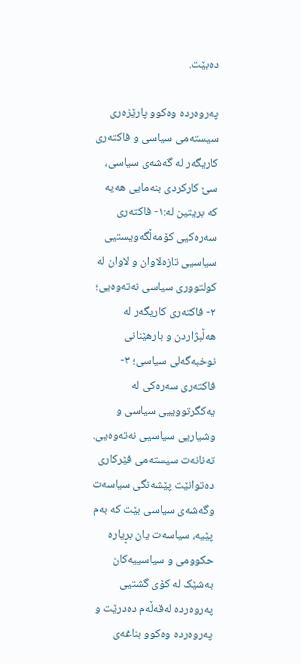دەبێت.

پەروەردە وەکوو پارێزەری سیستەمی سیاسی و فاکتەری کاریگەر لە گەشەی سیاسی، سێ کارکردی بنەمایی هەیە کە بریتین لە:١- فاکتەری سەرەکیی کۆمەڵگەویستیی سیاسیی تازەلاوان و لاوان لە کولتووری سیاسی نەتەوەیی؛ ٢- فاکتەری کاریگەر لە هەڵبژاردن و بارهێنانی نوخبەگەلی سیاسی؛ ٣- فاکتەری سەرەکی لە یەکگرتووییی سیاسی و وشیاریی سیاسیی نەتەوەیی. تەنانەت سیستەمی فێرکاری دەتوانێت پێشەنگی سیاسەت وگەشەی سیاسی بێت کە بەم پێیە، سیاسەت یان بڕیارە حکوومی و سیاسییەکان بەشێک لە کۆی گشتیی پەروەردە لەقەڵەم دەدرێت و پەروەردە وەکوو بناغەی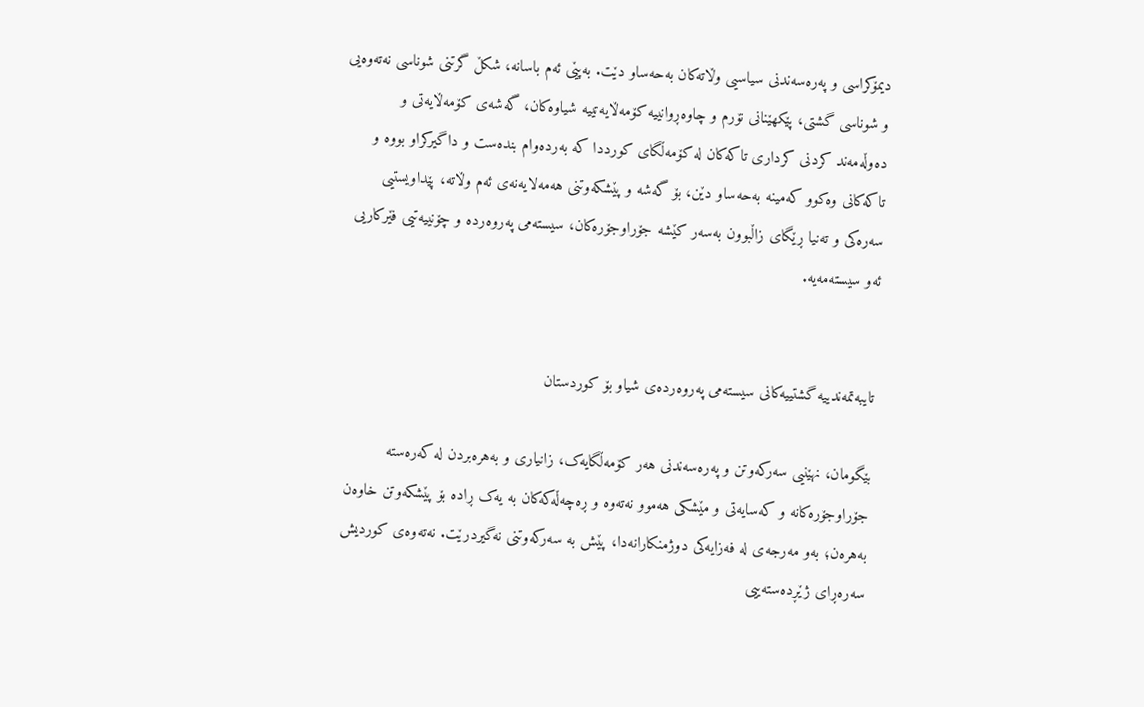دیمۆکراسی و پەرەسەندنی سیاسیی وڵاتەکان بەحەساو دێت. بەپێی ئەم باسانە، شکڵ گرتنی شوناسی نەتەوەیی و شوناسی گشتی، پێکهێنانی نۆرم و چاوەڕوانییە کۆمەڵایەتییە شیاوەکان، گەشەی کۆمەڵایەتی و دەوڵەمەند کردنی کرداری تاکەکان لە کۆمەڵگای کورددا کە بەردەوام بندەست و داگیرکراو بووە و تاکەکانی وەکوو کەمینە بەحەساو دێن، بۆ گەشە و پێشکەوتنی هەمەلایەنەی ئەم وڵاتە، پێداویستیی سەرەکی و تەنیا ڕێگای زاڵبوون بەسەر کێشە جۆراوجۆرەکان، سیستەمی پەروەردە و چۆنییەتیی فێرکاریی ئەو سیستەمەیە.


تایبەتمەندییە گشتییەکانی سیستەمی پەروەردەی شیاو بۆ کوردستان

بێگومان، نهێنیی سەرکەوتن و پەرەسەندنی هەر کۆمەڵگایەک، زانیاری و بەهرەبردن لە کەرەستە جۆراوجۆرەکانە و کەسایەتی و مێشکی هەموو نەتەوە و ڕەچەڵەکەکان بە یەک ڕادە بۆ پێشکەوتن خاوەن بەهرەن؛ بەو مەرجەی لە فەزایەکی دوژمنکارانەدا، پێش بە سەرکەوتنی نەگیردرێت. نەتەوەی کوردیش سەرەڕای ژێڕدەستەییی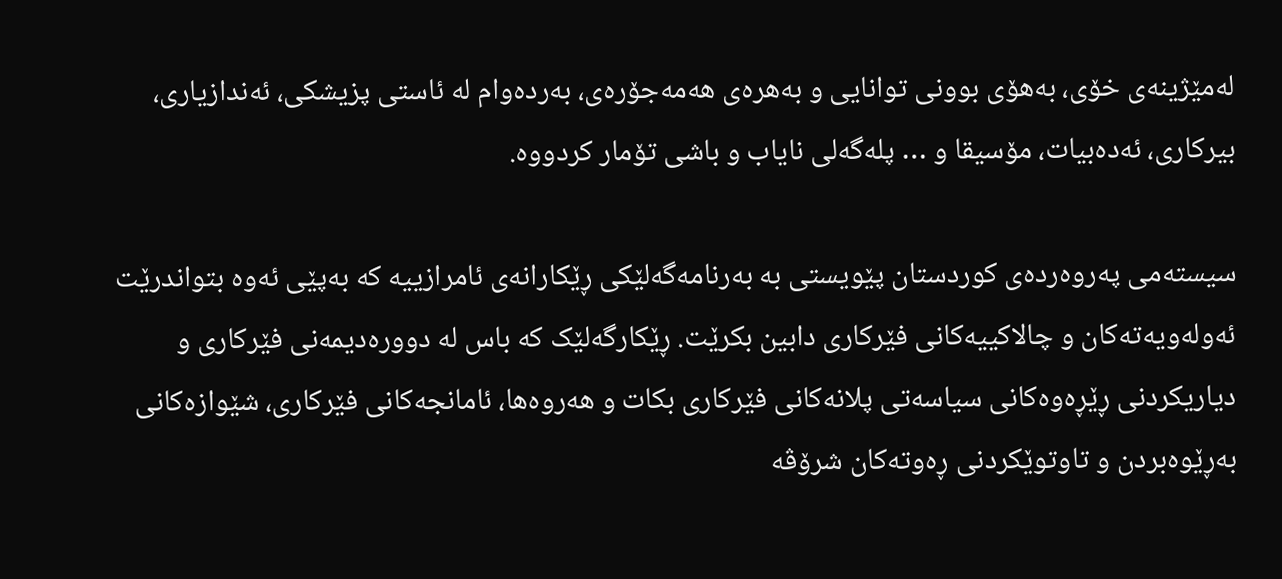لەمێژینەی خۆی، بەهۆی بوونی توانایی و بەهرەی هەمەجۆرەی، بەردەوام لە ئاستی پزیشکی، ئەندازیاری، بیرکاری، ئەدەبیات، مۆسیقا و … پلەگەلی نایاب و باشی تۆمار کردووە.

سیستەمی پەروەردەی کوردستان پێویستی بە بەرنامەگەلێکی ڕێکارانەی ئامرازییە کە بەپێی ئەوە بتواندرێت ئەولەویەتەکان و چالاکییەکانی فێرکاری دابین بکرێت. ڕێکارگەلێک کە باس لە دوورەدیمەنی فێرکاری و دیاریکردنی ڕێڕەوەکانی سیاسەتی پلانەکانی فێرکاری بکات و هەروەها، ئامانجەکانی فێرکاری، شێوازەکانی بەڕێوەبردن و تاوتوێکردنی ڕەوتەکان شرۆڤە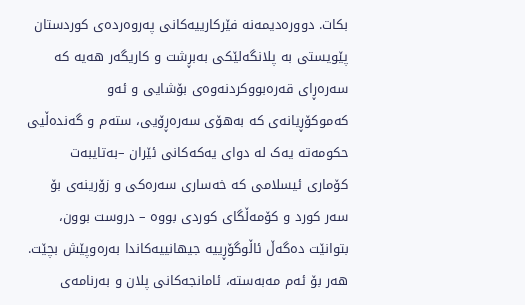بکات. دوورەدیمەنە فێرکارییەکانی پەروەردەی کوردستان پێویستی بە پلانگەلێکی بەبڕشت و کاریگەر هەیە کە سەرەڕای قەرەبووکردنەوەی بۆشایی و ئەو کەموکۆڕیانەی کە بەهۆی سەرەڕۆیی، ستەم و گەندەڵیی حکومەتە یەک لە دوای یەکەکانی ئێران –بەتایبەت کۆماری ئیسلامی کە خەساری سەرەکی و زۆرینەی بۆ سەر کورد و کۆمەڵگای کوردی بووە – دروست بوون، بتوانێت دەگەڵ ئاڵوگۆڕییە جیهانییەکاندا بەرەوپێش بچێت. هەر بۆ ئەم مەبەستە، ئامانجەکانی پلان و بەرنامەی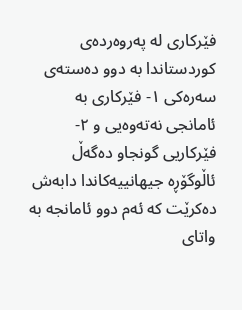فێرکاری لە پەروەردەی کوردستاندا بە دوو دەستەی سەرەکی ١- فێرکاری بە ئامانجی نەتەوەیی و ٢- فێرکاریی گونجاو دەگەڵ ئاڵوگۆڕە جیهانییەکاندا دابەش دەکرێت کە ئەم دوو ئامانجە بە واتای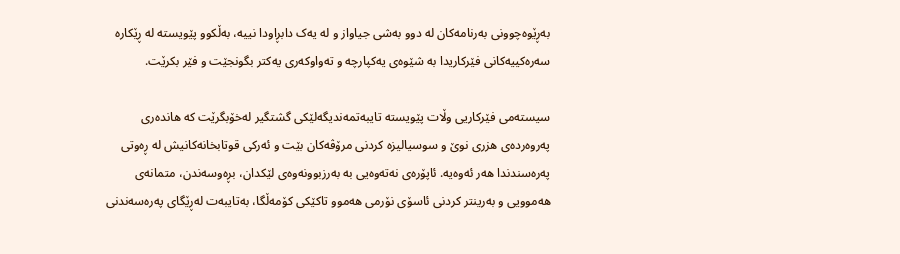بەڕێوەچوونی بەرنامەکان لە دوو بەشی جیاواز و لە یەک دابڕاودا نییە، بەڵکوو پێویستە لە ڕێکارە سەرەکییەکانی فێرکاریدا بە شێوەی یەکپارچە و تەواوکەری یەکتر بگونجێت و فێر بکرێت.

سیستەمی فێرکاریی وڵات پێویستە تایبەتمەندیگەلێکی گشتگیر لەخۆبگرێت کە هاندەری پەروەردەی هزری نوێ و سوسیالیزە کردنی مرۆڤەکان بێت و ئەرکی قوتابخانەکانیش لە ڕەوتی پەرەسندندا هەر ئەوەیە. ئاپۆرەی نەتەوەیی بە بەرزبوونەوەی لێکدان، بڕەوسەندن، متمانەی هەموویی و بەرینتر کردنی ئاسۆی نۆرمی هەموو تاکێکی کۆمەڵگا، بەتایبەت لەڕێگای پەرەسەندنی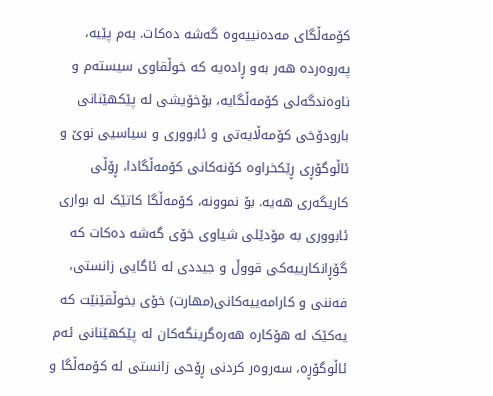کۆمەڵگای مەدەنییەوە گەشە دەکات. بەم پێیە، پەروەردە هەر بەو ڕادەیە کە خوڵقاوی سیستەم و ناوەندگەلی کۆمەڵگایە، بۆخۆیشی لە پێکهێنانی بارودۆخی کۆمەڵایەتی و ئابووری و سیاسیی نوێ و ئاڵوگۆڕی ڕێکخراوە کۆنەکانی کۆمەڵگادا، ڕۆڵی کاریگەری هەیە. بۆ نموونە، کۆمەڵگا کاتێک لە بواری ئابووری بە مۆدێلی شیاوی خۆی گەشە دەکات کە گۆڕانکارییەکی قووڵ و جیددی لە ئاگایی زانستی، فەننی و کارامەییەکانی(مهارت) خۆی بخوڵقێنێت کە یەکێک لە هۆکارە هەرەگرینگەکان لە پێکهێنانی ئەم ئاڵوگۆڕە، سەروەر کردنی ڕۆحی زانستی لە کۆمەڵگا و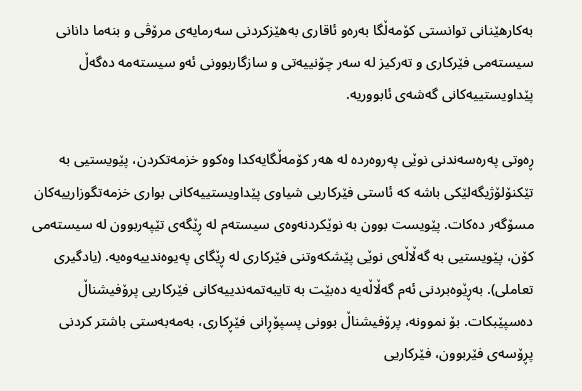بەکارهێنانی توانستی کۆمەڵگا بەرەو ئاقاری بەهێزکردنی سەرمایەی مرۆڤی و بنەما دانانی سیستەمی فێرکاری و تەرکیز لە سەر چۆنییەتی و سازگاربوونی ئەو سیستەمە دەگەڵ پێداویستییەکانی گەشەی ئابووریە.

ڕەوتی پەرەسەندنی نوێی پەروەردە لە هەر کۆمەڵگایەکدا وەکوو خزمەتکردن، پێویستیی بە تێکنۆلۆژیگەلێکی باشە کە ئاستی فێرکاریی شیاوی پێداویستییەکانی بواری خزمەتگوزارییەکان مسۆگەر دەکات. پێویست بوون بە نوێکردنەوەی سیستەم لە ڕێگەی تێپەربوون لە سیستەمی کۆن، پێویستیی بە گەڵاڵەی نوێی پێشکەوتنی فێرکاری لە ڕێگای پەیوەندییەوەیە. (یادگیری تعاملی). بەڕێوەبردنی ئەم گەڵاڵەیە دەبێت بە تایبەتمەندییەکانی فێرکاریی پرۆفیشناڵ دەسپێبکات. بۆ نموونە، پرۆفیشناڵ بوونی پسپۆڕانی فێڕکاری، بەمەبەستی باشتر کردنی پڕۆسەی فێربوون، فێرکاریی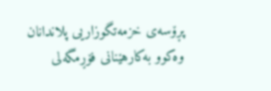پڕۆسەی خزمەتگوزاریی پلاندانان وەکوو بەکارهێنانی فۆڕمگەلی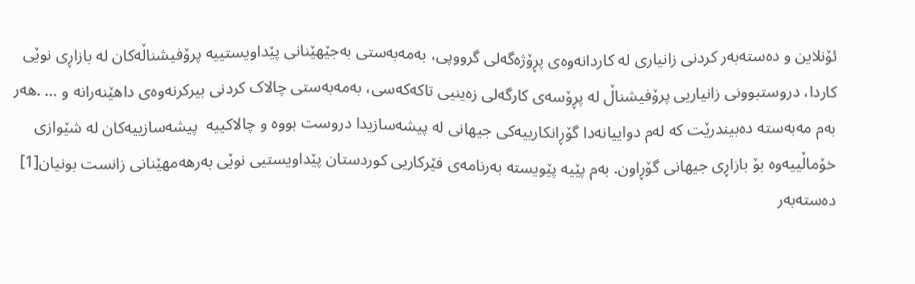ئۆنلاین و دەستەبەر کردنی زانیاری لە کاردانەوەی پڕۆژەگەلی گرووپی، بەمەبەستی بەجێهێنانی پێداویستییە پرۆفیشناڵەکان لە بازاڕی نوێی کاردا، دروستبوونی زانیاریی پرۆفیشناڵ لە پڕۆسەی کارگەلی زەینیی تاکەکەسی، بەمەبەستی چالاک کردنی بیرکرنەوەی داهێنەرانە و … .هەر بەم مەبەستە دەبیندرێت کە لەم دواییانەدا گۆڕانکارییەکی جیهانی لە پیشەسازیدا دروست بووە و چالاکییە  پیشەسازییەکان لە شێوازی خۆماڵییەوە بۆ بازاڕی جیهانی گۆڕاون. بەم پێیە پێویستە بەرنامەی فێرکاریی کوردستان پێداویستیی نوێی بەرهەمهێنانی زانست بونیان[1] دەستەبەر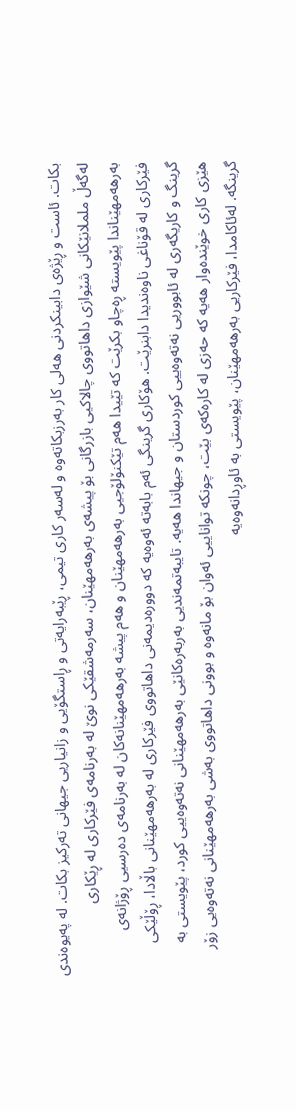بکات. ئاست و ڕێژەی دابینکردنی هەلی کار بەرزبکاتەوە و لەسەر کاری تیمی، ڕێبەرایەتی و ڕاستگۆیی و زانیاریی جیهانی تەرکیز بکات. لە پەیوەندی لەگەڵ ململانێکانی شێوازی داهاتووی چالاکیی بازرگانی بۆ پیشەی بەرهەمهێنان، سەرمەشقێکی نوێ لە بەرنامەی فێرکاری لە ڕێکاری بەرهەمهێناندا پێویستە ڕەچاو بکرێت کە تێیدا هەم تێکنۆلۆجیی بەرهەمهێنان و هەم پیشە بەرهەمهێنانەکان لە بەرنامەی دەرسیی ڕۆژانەی فێرکاری لە قۆناغی ناوەندیدا دابنرێت. هۆکاری گرینگی ئەم بابەتە ئەوەیە کە دوورەدیمەنی داهاتووی فێرکاری لە بەرهەمهێنانی باڵادا، ڕۆڵێکی گرینگ و کاریگەری لە ئابووریی نەتەوەییی کوردستان و جیهاندا هەیە. تایبەتمەندیی بەربەرەکانێی بەرهەمهێنانی نەتەوەییی کورد، پێویستی بە هێزی کاری خوێندەوار هەیە کە حەزی لە کارەکەی بێت، چونکە تواناییی ئەوان بۆ مانەوە و بوونی داهاتووی بەشی بەرهەمهێنانی نەتەوەیی زۆر گرینگە. لەئاکامدا، فێرکاریی بەرهەمهێنان، پێویستی بە ئاوڕدانەوەیە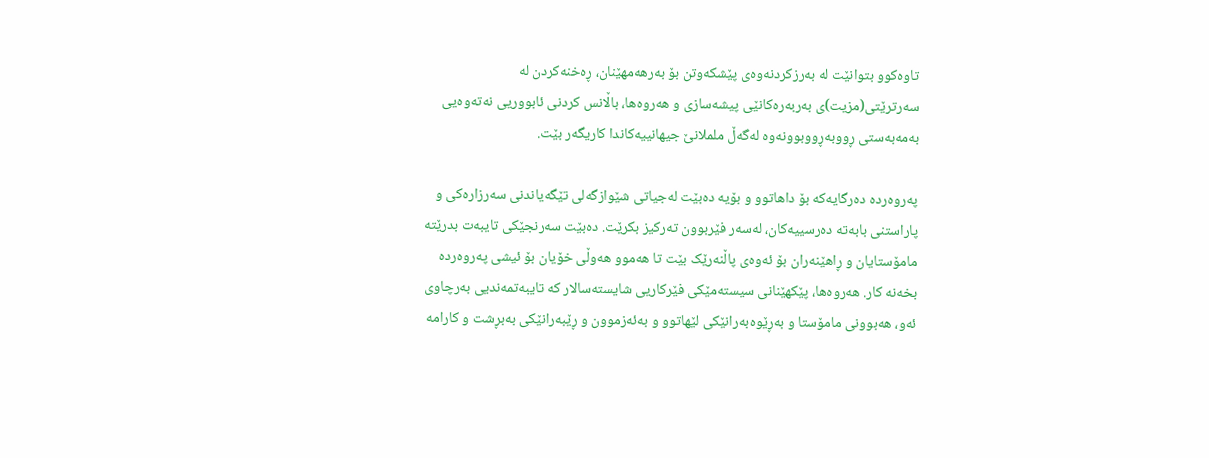تاوەکوو بتوانێت لە بەرزکردنەوەی پێشکەوتن بۆ بەرهەمهێنان، ڕەخنەکردن لە سەرترێتی(مزیت)ی بەربەرەکانێی پیشەسازی و هەروەها، باڵانس کردنی ئابووریی نەتەوەیی بەمەبەستی ڕووبەڕووبوونەوە لەگەڵ ململانێ جیهانییەکاندا کاریگەر بێت.

پەروەردە دەرگایەکە بۆ داهاتوو و بۆیە دەبێت لەجیاتی شێوازگەلی تێگەیاندنی سەرزارەکی و پاراستنی بابەتە دەرسییەکان، لەسەر فێربوون تەرکیز بکرێت. دەبێت سەرنجێکی تایبەت بدرێتە مامۆستایان و ڕاهێنەران بۆ ئەوەی پاڵنەرێک بێت تا هەموو هەوڵی خۆیان بۆ ئیشی پەروەردە بخەنە کار. هەروەها، پێکهێنانی سیستەمێکی فێرکاریی شایستەسالار کە تایبەتمەندیی بەرچاوی ئەو، هەبوونی مامۆستا و بەڕێوەبەرانێکی لێهاتوو و بەئەزموون و ڕێبەرانێکی بەبڕشت و کارامە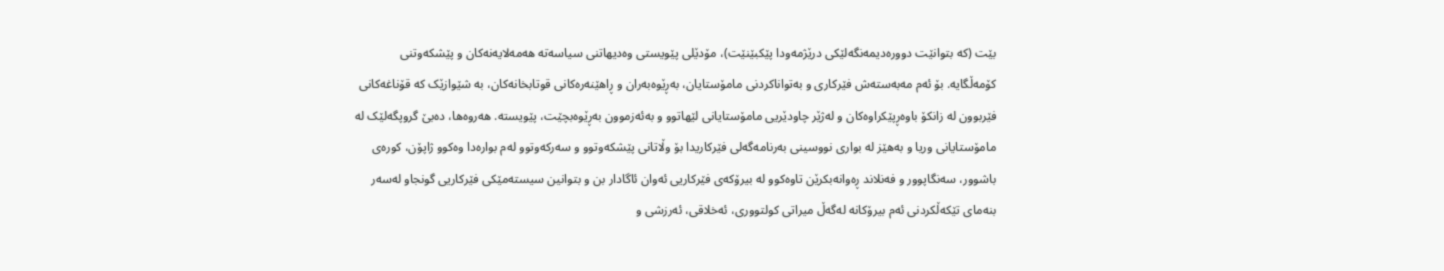بێت (کە بتوانێت دوورەدیمەنگەلێکی درێژمەودا پێکبێنێت)، مۆدێلی پێویستی وەدیهاتنی سیاسەتە هەمەلایەنەکان و پێشکەوتنی کۆمەڵگایە. بۆ ئەم مەبەستەش فێرکاری و بەتواناکردنی مامۆستایان، بەڕێوەبەران و ڕاهێنەرەکانی قوتابخانەکان، بە شێوازێک کە قۆناغەکانی فێربوون لە زانکۆ باوەڕپێکراوەکان و لەژێر چاودێریی مامۆستایانی لێهاتوو و بەئەزموون بەڕێوەبچێت، پێویستە. هەروەها، دەبێ گروپگەلێک لە مامۆستایانی وریا و بەهێز لە بواری نووسینی بەرنامەگەلی فێرکاریدا بۆ وڵاتانی پێشکەوتوو و سەرکەوتوو لەم بوارەدا وەکوو ژاپۆن، کورەی باشوور، سەنگاپوور و فەنلاند ڕەوانەبکرێن تاوەکوو لە بیرۆکەی فێرکاریی ئەوان ئاگادار بن و بتوانین سیستەمێکی فێرکاریی گونجاو لەسەر بنەمای تێکەڵکردنی ئەم بیرۆکانە لەگەڵ میراتی کولتووری، ئەخلاقی، ئەرزشی و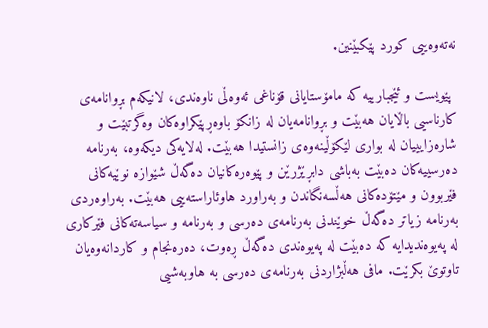نەتەوەییی کورد پێکبێنین.

 پێویست و ئێجبارییە کە مامۆستایانی قۆناغی ئەوەڵی ناوەندی، لانیکەم بڕوانامەی کارناسیی باڵایان هەبێت و بڕوانامەیان لە زانکۆ باوەڕپێکراوەکان وەگرتبێت و شارەزایییان لە بواری لێکۆڵینەوەی زانستیدا هەبێت. لەلایەکی دیکەوە، بەرنامە دەرسییەکان دەبێت بەباشی دابڕێژرێن و پێوەرەکانیان دەگەڵ شێوازە نوێیەکانی فێربوون و مێتۆدەکانی هەڵسەنگاندن و بەراورد هاوئاراستەییی هەبێت. بەراوەردی بەرنامە زیاتر دەگەڵ خوێندنی بەرنامەی دەرسی و بەرنامە و سیاسەتەکانی فێرکاری لە پەیوەندیدایە کە دەبێت لە پەیوەندی دەگەڵ ڕەوت، دەرەنجام و کاردانەوەیان تاوتوێ بکرێت. مافی هەڵبژاردنی بەرنامەی دەرسی بە هاوبەشیی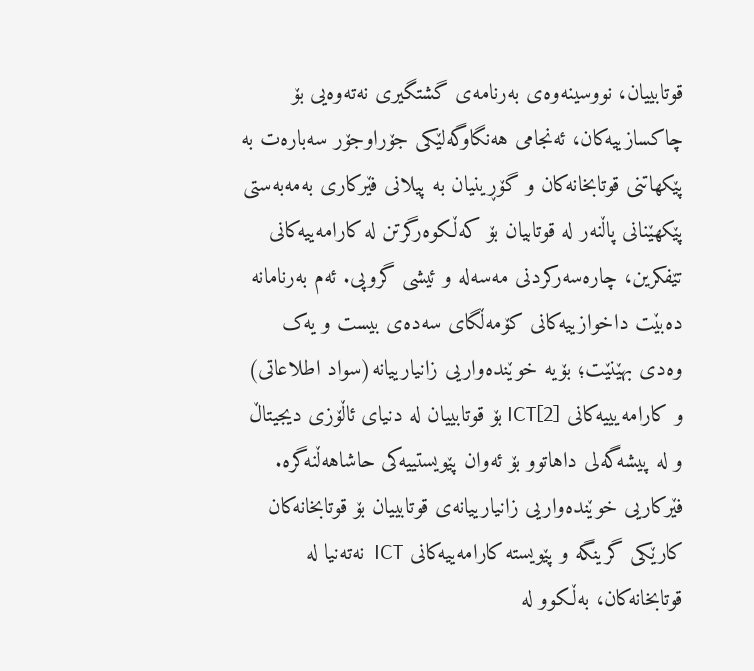قوتابییان، نووسینەوەی بەرنامەی گشتگیری نەتەوەیی بۆ چاکسازییەکان، ئەنجامی هەنگاوگەلێکی جۆراوجۆر سەبارەت بە پێکهاتنی قوتابخانەکان و گۆڕینیان بە پیلانی فێرکاری بەمەبەستی پێکهێنانی پاڵنەر لە قوتابیان بۆ کەڵکوەرگرتن لە کارامەییەکانی تێفکرین، چارەسەرکردنی مەسەلە و ئیشی گروپی. ئەم بەرنامانە دەبێت داخوازییەکانی کۆمەڵگای سەدەی بیست و یەک وەدی بهێنێت؛ بۆیە خوێندەواریی زانیارییانە(سواد اطلاعاتی) و کارامەیییەکانی [2]ICT بۆ قوتابییان لە دنیای ئاڵۆزی دیجیتاڵ و لە پیشەگەلی داهاتوو بۆ ئەوان پێویستییەکی حاشاهەڵنەگرە. فێرکاریی خوێندەواریی زانیارییانەی قوتابییان بۆ قوتابخانەکان کارێکی گرینگە و پێویستە کارامەییەکانی ICT  نەتەنیا لە قوتابخانەکان، بەڵکوو لە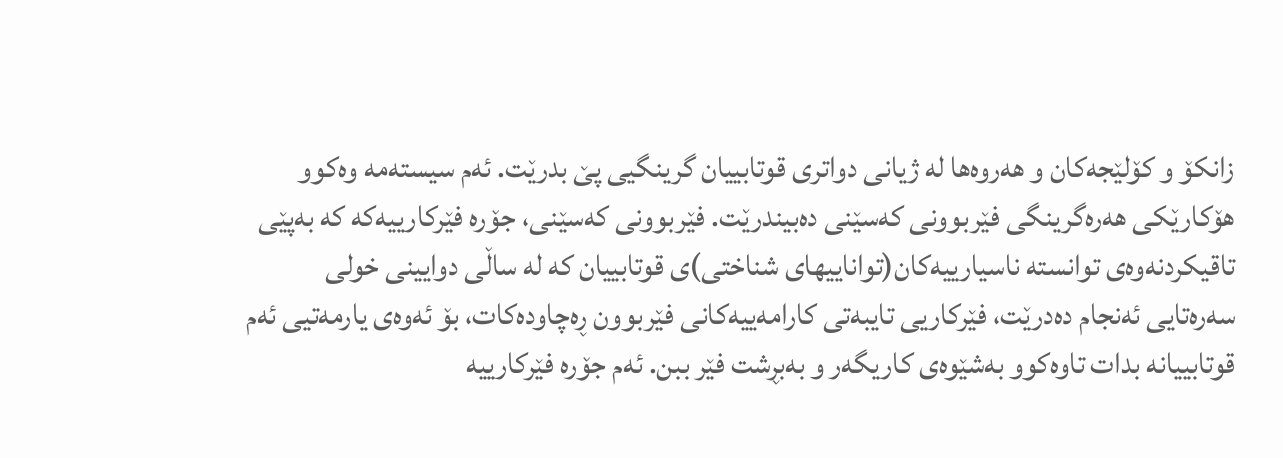زانکۆ و کۆلێجەکان و هەروەها لە ژیانی دواتری قوتابییان گرینگیی پێ بدرێت. ئەم سیستەمە وەکوو هۆکارێکی هەرەگرینگی فێربوونی کەسێنی دەبیندرێت. فێربوونی کەسێنی، جۆرە فێرکارییەکە کە بەپێی تاقیکردنەوەی توانستە ناسیارییەکان(تواناییهای شناختی)ی قوتابییان کە لە ساڵی دوایینی خولی سەرەتایی ئەنجام دەدرێت، فێرکاریی تایبەتی کارامەییەکانی فێربوون ڕەچاودەکات، بۆ ئەوەی یارمەتیی ئەم قوتابییانە بدات تاوەکوو بەشێوەی کاریگەر و بەبڕشت فێر ببن. ئەم جۆرە فێرکارییە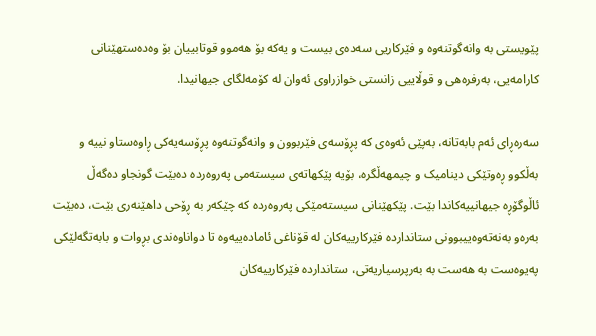پێویستی بە وانەگوتنەوە و فێرکاریی سەدەی بیست و یەکە بۆ هەموو قوتابییان بۆ وەدەستهێنانی کارامەیی، بەرفرەهی و قوڵاییی زانستی خوازراوی ئەوان لە کۆمەلگای جیهانیدا.

سەرەڕای ئەم بابەتانە، بەپێی ئەوەی کە پڕۆسەی فێربوون و وانەگوتنەوە پڕۆسەیەکی ڕاوەستاو نییە و بەڵکوو ڕەوتێکی دینامیک و چيمهەڵگرە، بۆیە پێکهاتەی سیستەمی پەروەردە دەبێت گونجاو دەگەڵ ئاڵوگۆڕە جیهانییەکاندا بێت. پێکهێنانی سیستەمێکی پەروەردە کە چێکەر بە ڕۆحی داهێنەری بێت، دەبێت بەرەو بەنەتەوەییبوونی ستانداردە فێرکارییەکان لە قۆناغی ئامادەییەوە تا دواناوەندی بڕوات و بابەتگەلێکی پەیوەست بە هەست بە بەرپرسیاریەتی، ستانداردە فێرکارییەکان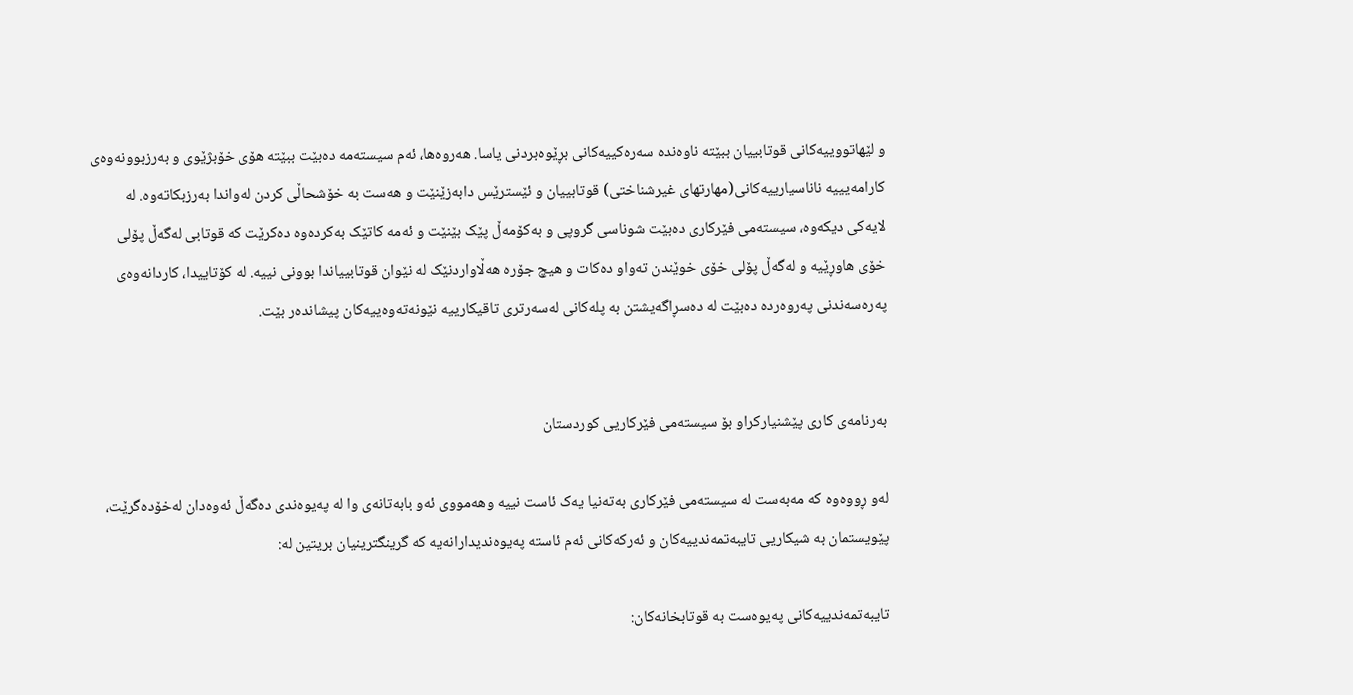و لێهاتووییەکانی قوتابییان ببێتە ناوەندە سەرەکییەکانی بڕێوەبردنی یاسا. هەروەها، ئەم سیستەمە دەبێت ببێتە هۆی خۆبژێوی و بەرزبوونەوەی کارامەیییە ناناسیارییەکانی(مهارتهای غیرشناختی) قوتابییان و ئێسترێس دابەزێنێت و هەست بە خۆشحاڵی کردن لەواندا بەرزبکاتەوە. لە لایەکی دیکەوە، سیستەمی فێرکاری دەبێت شوناسی گروپی و بەکۆمەڵ پێک بێنێت و ئەمە کاتێک بەکردەوە دەکرێت کە قوتابی لەگەڵ پۆلی خۆی هاوڕێیە و لەگەڵ پۆلی خۆی خوێندن تەواو دەکات و هیچ جۆرە هەڵاواردنێک لە نێوان قوتابییاندا بوونی نییە. لە کۆتاییدا، کاردانەوەی پەرەسەندنی پەروەردە دەبێت لە دەسڕاگەیشتن بە پلەکانی لەسەرتری تاقیکارییە نێونەتەوەییەکان پیشاندەر بێت.


بەرنامەی کاری پێشنیارکراو بۆ سیستەمی فێرکاریی کوردستان

لەو ڕووەوە کە مەبەست لە سیستەمی فێرکاری بەتەنیا یەک ئاست نییە وهەمووی ئەو بابەتانەی وا لە پەیوەندی دەگەڵ ئەوەدان لەخۆدەگرێت، پێویستمان بە شیکاریی تایبەتمەندییەکان و ئەرکەکانی ئەم ئاستە پەیوەندیدارانەیە کە گرینگترینیان بریتین لە:

تایبەتمەندییەکانی پەیوەست بە قوتابخانەکان: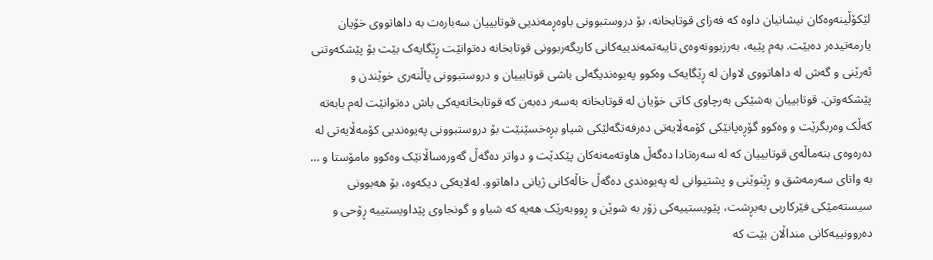لێکۆڵینەوەکان نیشانیان داوە کە فەزای قوتابخانە، بۆ دروستبوونی باوەڕمەندیی قوتابییان سەبارەت بە داهاتووی خۆیان یارمەتیدەر دەبێت. بەم پێیە، بەرزبوونەوەی تایبەتمەندییەکانی کاریگەربوونی قوتابخانە دەتوانێت ڕێگایەک بێت بۆ پێشکەوتنی ئەرێنی و گەش لە داهاتووی لاوان لە ڕێگایەک وەکوو پەیوەندیگەلی باشی قوتابییان و دروستبوونی پاڵنەری خوێندن و پێشکەوتن. قوتابییان بەشێکی بەرچاوی کاتی خۆیان لە قوتابخانە بەسەر دەبەن کە قوتابخانەیەکی باش دەتوانێت لەم بابەتە کەڵک وەربگرێت و وەکوو گۆڕەپانێکی کۆمەڵایەتی دەرفەتگەلێکی شیاو بڕەخسێنێت بۆ دروستبوونی پەیوەندیی کۆمەڵایەتی لە دەرەوەی بنەماڵەی قوتابییان کە لە سەرەتادا دەگەڵ هاوتەمەنەکان پێکدێت و دواتر دەگەڵ گەورەساڵانێک وەکوو مامۆستا و … بە واتای سەرمەشق و ڕێنوێنی و پشتیوانی لە پەیوەندی دەگەڵ خاڵەکانی ژیانی داهاتوو. لەلایەکی دیکەوە، بۆ هەبوونی سیستەمێکی فێرکاریی بەبڕشت، پێویستییەکی زۆر بە شوێن و ڕووبەرێک هەیە کە شیاو و گونجاوی پێداویستییە ڕۆحی و دەروونییەکانی منداڵان بێت کە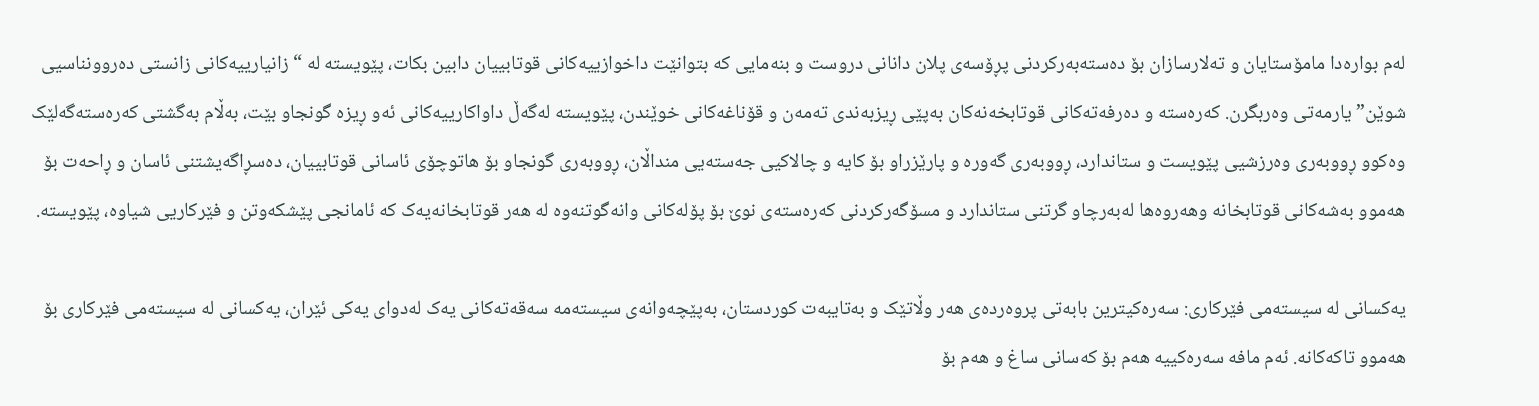لەم بوارەدا مامۆستایان و تەلارسازان بۆ دەستەبەرکردنی پڕۆسەی پلان دانانی دروست و بنەمایی کە بتوانێت داخوازییەکانی قوتابییان دابین بکات، پێویستە لە “زانیارییەکانی زانستی دەروونناسیی شوێن” یارمەتی وەربگرن. کەرەستە و دەرفەتەکانی قوتابخەنەکان بەپێی ڕیزبەندی تەمەن و قۆناغەکانی خوێندن، پێویستە لەگەڵ داواکارییەکانی ئەو ڕیزە گونجاو بێت، بەڵام بەگشتی کەرەستەگەلێک وەکوو ڕووبەری وەرزشیی پێویست و ستاندارد، ڕووبەری گەورە و پارێزراو بۆ کایە و چالاکیی جەستەیی منداڵان، ڕووبەری گونجاو بۆ هاتوچۆی ئاسانی قوتابییان، دەسڕاگەیشتنی ئاسان و ڕاحەت بۆ هەموو بەشەکانی قوتابخانە وهەروەها لەبەرچاو گرتنی ستاندارد و مسۆگەرکردنی کەرەستەی نوێ بۆ پۆلەکانی وانەگوتنەوە لە هەر قوتابخانەیەک کە ئامانجی پێشکەوتن و فێرکاریی شیاوە، پێویستە.

یەکسانی لە سیستەمی فێرکاری: سەرەکیترین بابەتی پروەردەی هەر وڵاتێک و بەتایبەت کوردستان، بەپێچەوانەی سیستەمە سەقەتەکانی یەک لەدوای یەکی ئێران، یەکسانی لە سیستەمی فێرکاری بۆ هەموو تاکەکانە. ئەم مافە سەرەکییە هەم بۆ کەسانی ساغ و هەم بۆ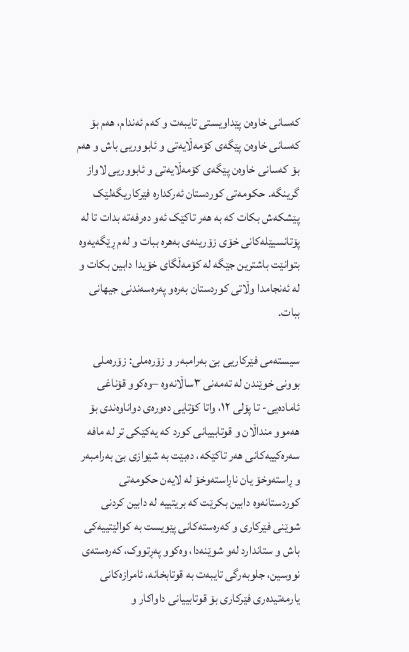کەسانی خاوەن پێداویستی تایبەت و کەم ئەندام، هەم بۆ کەسانی خاوەن پێگەی کۆمەڵایەتی و ئابووریی باش و هەم بۆ کەسانی خاوەن پێگەی کۆمەڵایەتی و ئابووریی لاواز گرینگە. حکومەتی کوردستان ئەرکدارە فێرکاریگەلێک پێشکەش بکات کە بە هەر تاکێک ئەو دەرفەتە بدات تا لە پۆتانسیێلەکانی خۆی زۆرینەی بەهرە ببات و لەم ڕێگەیەوە بتوانێت باشترین جێگە لە کۆمەڵگای خۆیدا دابین بکات و لە ئەنجامدا وڵاتی کوردستان بەرەو پەرەسەندنی جیهانی ببات.

سیستەمی فێرکاریی بێ بەرامبەر و زۆرەملی: زۆرەملی بوونی خوێندن لە تەمەنی ٣ساڵانەوە –وەکوو قۆناغی ئامادەیی- تا پۆلی ١٢، واتا کۆتایی دەورەی دواناوەندی بۆ هەموو منداڵان و قوتابییانی کورد کە یەکێکی تر لە مافە سەرەکییەکانی هەر تاکێکە، دەبێت بە شێوازی بێ بەرامبەر و ڕاستەوخۆ یان ناڕاستەوخۆ لە لایەن حکومەتی کوردستانەوە دابین بکرێت کە بریتییە لە دابین کردنی شوێنی فێرکاری و کەرەستەکانی پێویست بە کوالێتییەکی باش و ستاندارد لەو شوێنەدا، وەکوو پەڕتووک، کەرەستەی نووسین، جلوبەرگی تایبەت بە قوتابخانە، ئامرازەکانی یارمەتیدەری فێرکاری بۆ قوتابییانی داواکار و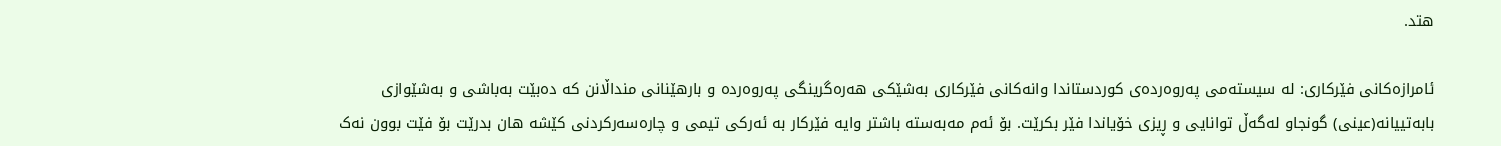هتد.

ئامرازەکانی فێرکاری: لە سیستەمی پەروەردەی کوردستاندا وانەکانی فێرکاری بەشێکی هەرەگرینگی پەروەردە و بارهێنانی منداڵانن کە دەبێت بەباشی و بەشێوازی بابەتییانە(عینی) گونجاو لەگەڵ توانایی و ڕیزی خۆیاندا فێر بکرێت. بۆ ئەم مەبەستە باشتر وایە فێرکار بە ئەرکی تیمی و چارەسەرکردنی کێشە هان بدرێت بۆ فێت بوون نەک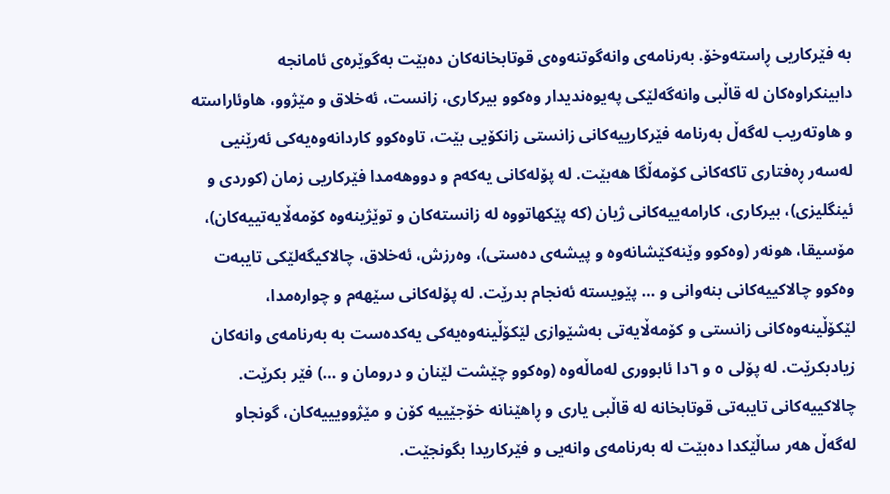بە فێرکاریی ڕاستەوخۆ. بەرنامەی وانەگوتنەوەی قوتابخانەکان دەبێت بەگوێرەی ئامانجە دابینکراوەکان لە قاڵبی وانەگەلێکی پەیوەندیدار وەکوو بیرکاری، زانست، ئەخلاق و مێژوو، هاوئاراستە و هاوتەریب لەگەڵ بەرنامە فێرکارییەکانی زانستی زانکۆیی بێت، تاوەکوو کاردانەوەیەکی ئەرێنیی لەسەر ڕەفتاری تاکەکانی کۆمەڵگا هەبێت. لە پۆلەکانی یەکەم و دووهەمدا فێرکاریی زمان (کوردی و ئینگلیزی)، بیرکاری، کارامەییەکانی ژیان (کە پێکهاتووە لە زانستەکان و توێژینەوە کۆمەڵایەتییەکان)، مۆسیقا، هونەر (وەکوو وێنەکێشانەوە و پیشەی دەستی)، وەرزش، ئەخلاق، چالاکیگەلێکی تایبەت وەکوو چالاکییەکانی بنەوانی و … پێویستە ئەنجام بدرێت. لە پۆلەکانی سێهەم و چوارەمدا، لێکۆڵینەوەکانی زانستی و کۆمەڵایەتی بەشێوازی لێکۆڵینەوەیەکی یەکدەست بە بەرنامەی وانەکان زیادبکرێت. لە پۆلی ٥ و ٦دا ئابووری لەماڵەوە (وەکوو چێشت لێنان و درومان و …) فێر بکرێت. چالاکییەکانی تایبەتی قوتابخانە لە قاڵبی یاری و ڕاهێنانە خۆجێییە کۆن و مێژوویییەکان، گونجاو لەگەڵ هەر ساڵێکدا دەبێت لە بەرنامەی وانەیی و فێرکاریدا بگونجێت.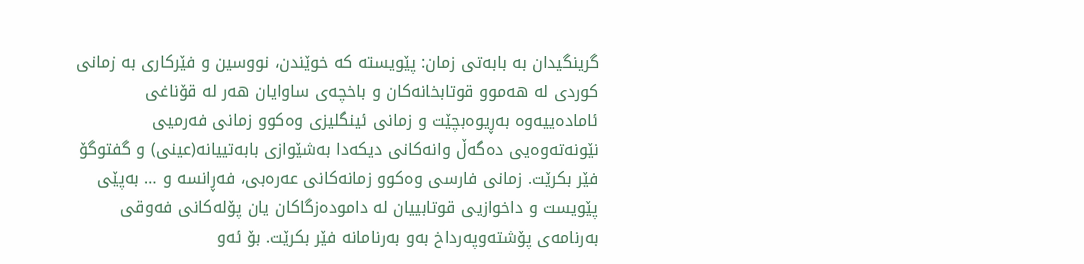گرینگیدان بە بابەتی زمان: پێویستە کە خوێندن، نووسین و فێرکاری بە زمانی کوردی لە هەموو قوتابخانەکان و باخچەی ساوایان هەر لە قۆناغی ئامادەییەوە بەڕیوەبچێت و زمانی ئینگلیزی وەکوو زمانی فەرمیی نێونەتەوەیی دەگەڵ وانەکانی دیکەدا بەشێوازی بابەتییانە(عینی) و گفتوگۆ فێر بکرێت. زمانی فارسی وەکوو زمانەکانی عەرەبی، فەڕانسە و … بەپێی پێویست و داخوازیی قوتابییان لە دامودەزگاکان یان پۆلەکانی فەوقی بەرنامەی پۆشتەوپەرداخ بەو بەرنامانە فێر بکرێت. بۆ ئەو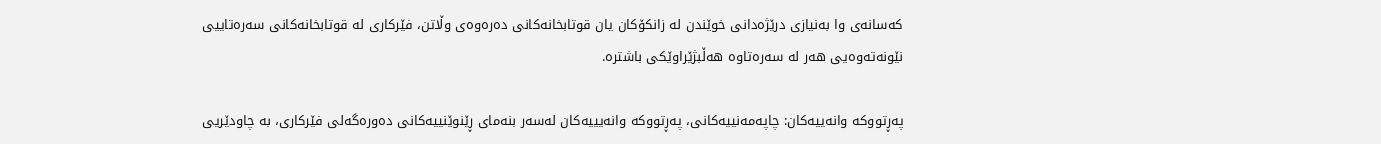کەسانەی وا بەنیازی درێژەدانی خوێندن لە زانکۆکان یان قوتابخانەکانی دەرەوەی وڵاتن، فێرکاری لە قوتابخانەکانی سەرەتاییی نێونەتەوەیی هەر لە سەرەتاوە هەڵبژێراوێکی باشترە.

پەڕتووکە وانەییەکان: چاپەمەنییەکانی، پەڕتووکە وانەیییەکان لەسەر بنەمای ڕێنوێنییەکانی دەورەگەلی فێرکاری، بە چاودێریی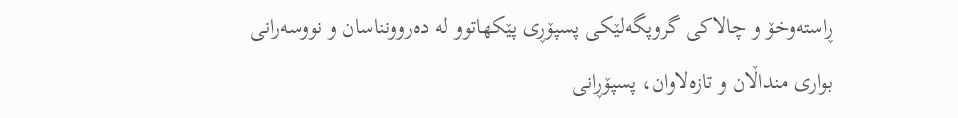ڕاستەوخۆ و چالاکی گروپگەلێکی پسپۆڕی پێکهاتوو لە دەروونناسان و نووسەرانی بواری منداڵان و تازەلاوان، پسپۆڕانی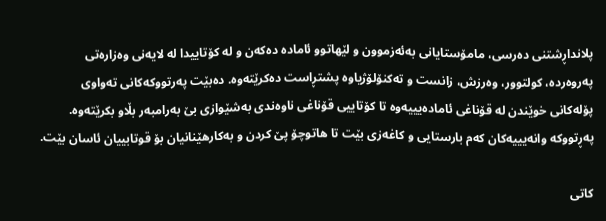پلانداڕشتنی دەرسی، مامۆستایانی بەئەزموون و لێهاتوو ئامادە دەکەن و لە کۆتاییدا لە لایەنی وەزارەتی پەروەردە، کولتوور، وەرزش، زانست و تەکنۆلۆژیاوە پشتڕاست دەکرێتەوە. دەبێت پەرتووکەکانی تەواوی پۆلەکانی خوێندن لە قۆناغی ئامادەیییەوە تا کۆتاییی قۆناغی ناوەندی بەشێوازی بێ بەرامبەر بڵاو بکرێتەوە. پەڕتووکە وانەیییەکان کەم بارستایی و کاغەزی بێت تا هاتوچۆ پێ کردن و بەکارهێنانیان بۆ قوتابییان ئاسان بێت.

کاتی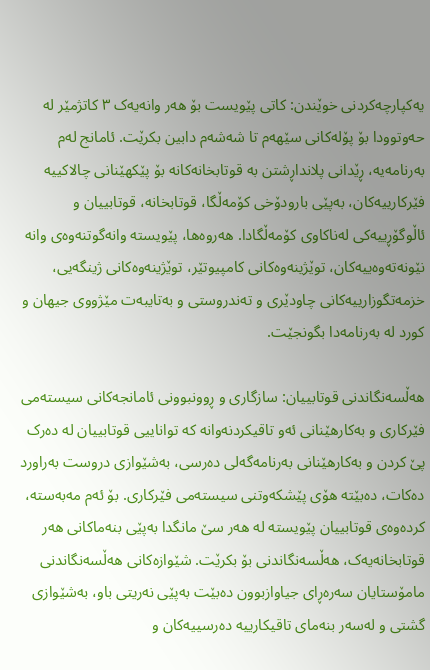یەکپارچەکردنی خوێندن: کاتی پێویست بۆ هەر وانەیەک ٣ کاتژمێر لە حەوتوودا بۆ پۆلەکانی سێهەم تا شەشەم دابین بکرێت. ئامانج لەم بەرنامەیە، ڕێدانی پلانداڕشتن بە قوتابخانەکانە بۆ پێکهێنانی چالاکییە فێرکارییەکان، بەپێی بارودۆخی کۆمەڵگا، قوتابخانە، قوتابییان و ئاڵوگۆڕییەکی لەناکاوی کۆمەڵگادا. هەروەها، پێویستە وانەگوتنەوەی وانە نێونەتەوەییەکان، توێژینەوەکانی کامپیوتێر، توێژینەوەکانی ژینگەیی، خزمەتگوزارییەکانی چاودێری و تەندروستی و بەتایبەت مێژووی جیهان و کورد لە بەرنامەدا بگونجێت.

هەڵسەنگاندنی قوتابییان: سازگاری و ڕوونبوونی ئامانجەکانی سیستەمی فێرکاری و بەکارهێنانی ئەو تاقیکردنەوانە کە تواناییی قوتابییان لە دەرک پێ کردن و بەکارهێنانی بەرنامەگەلی دەرسی، بەشێوازی دروست بەراورد دەکات، دەبێتە هۆی پێشکەوتنی سیستەمی فێرکاری. بۆ ئەم مەبەستە، کردەوەی قوتابییان پێویستە لە هەر سێ مانگدا بەپێی بنەماکانی هەر قوتابخانەیەک، هەڵسەنگاندنی بۆ بکرێت. شێوازەکانی هەڵسەنگاندنی مامۆستایان سەرەڕای جیاوازبوون دەبێت بەپێی نەریتی باو، بەشێوازی گشتی و لەسەر بنەمای تاقیکارییە دەرسییەکان و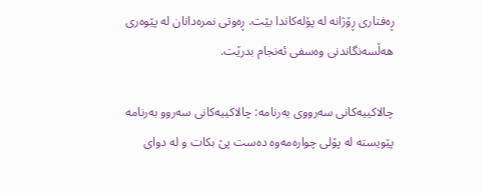ڕەفتاری ڕۆژانە لە پۆلەکاندا بێت. ڕەوتی نمرەدانان لە پێوەری هەڵسەنگاندنی وەسفی ئەنجام بدرێت.

چالاکییەکانی سەرووی بەرنامە: چالاکییەکانی سەروو بەرنامە پێویستە لە پۆلی چوارەمەوە دەست پێ بکات و لە دوای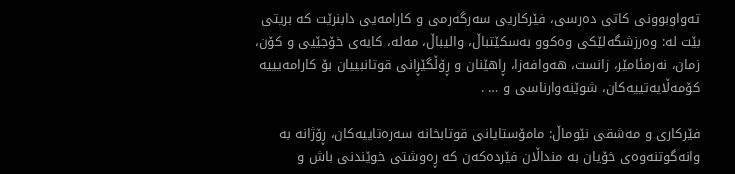تەواوبوونی کاتی دەرسی، فێرکاریی سەرگەرمی و کارامەیی دابنرێت کە بریتی بێت لە: وەرزشگەلێکی وەکوو بەسکێتباڵ، والیباڵ، مەلە، کایەی خۆجێیی و کۆن، زمان، نەرمئامێر، زانست، هەوافەزا، ڕاهێنان و ڕۆڵگێڕانی قوتانبییان بۆ کارامەیییە کۆمەڵایەتییەکان، شوێنەوارناسی و … .

فێرکاری و مەشقی نێوماڵ: مامۆستایانی قوتابخانە سەرەتاییەکان، ڕۆژانە بە وانەگوتنەوەی خۆیان بە منداڵان فێردەکەن کە ڕەوشتی خوێندنی باش و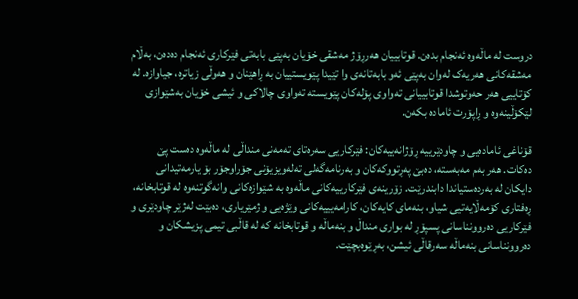دروست لە ماڵەوە ئەنجام بدەن. قوتابییان هەرڕۆژ مەشقی خۆیان بەپێی بابەتی فێرکاری ئەنجام دەدەن، بەڵام مەشقەکانی هەریەک لەوان بەپێی ئەو بابەتانەی وا تێیدا پێویستییان بە ڕاهێنان و هەوڵی زیاترە، جیاوازە. لە کۆتاییی هەر حەوتوشدا قوتابییانی تەواوی پۆلەکان پێویستە تەواوی چالاکی و ئیشی خۆیان بەشێوازی لێکۆڵینەوە و ڕاپۆرت ئامادە بکەن.

قۆناغی ئامادەیی و چاودێرییە ڕۆژانەییەکان: فێرکاریی سەرەتای تەمەنی منداڵی لە ماڵەوە دەست پێ دەکات. هەر بەم مەبەستە، دەبێ پەڕتووکەکان و بەرنامەگەلی تەلەویزیۆنی جۆراوجۆر بۆ یارمەتیدانی دایکان لە بەردەستیاندا دابندرێت. زۆرینەی فێرکارییەکانی ماڵەوە بە شێوازەکانی وانەگوتنەوە لە قوتابخانە، ڕەفتاری کۆمەڵایەتیی شیاو، بنەمای کایەکان، کارامەیییەکانی وێژەیی و ژمێریاری، دەبێت لەژێر چاودێری و فێرکاریی دەروونناسانی پسپۆڕ لە بواری منداڵ و بنەماڵە و قوتابخانە کە لە قاڵبی تیمی پزیشکان و دەروونناسانی بنەماڵە سەرقاڵی ئیشن، بەڕێوەبچێت.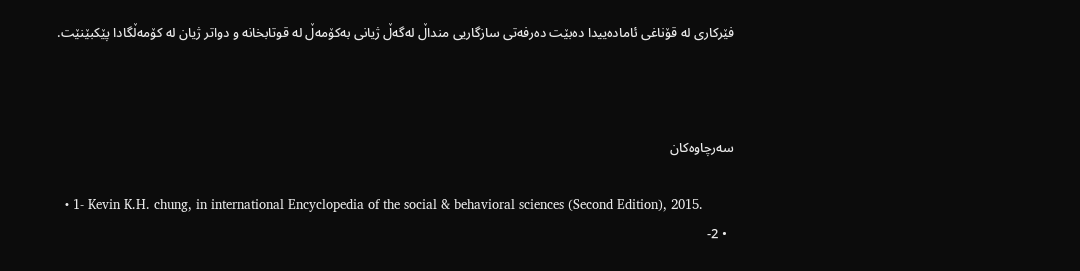فێرکاری لە قۆناغی ئامادەییدا دەبێت دەرفەتی سازگاریی منداڵ لەگەڵ ژیانی بەکۆمەڵ لە قوتابخانە و دواتر ژیان لە کۆمەڵگادا پێکبێنێت.



سەرچاوەکان

  • 1- Kevin K.H. chung, in international Encyclopedia of the social & behavioral sciences (Second Edition), 2015.
  • 2-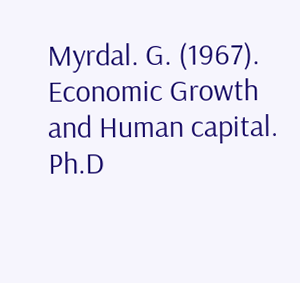Myrdal. G. (1967). Economic Growth and Human capital. Ph.D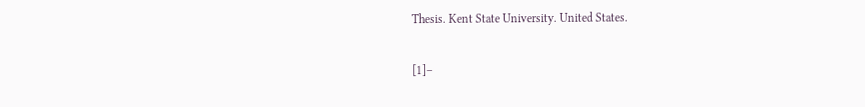Thesis. Kent State University. United States.

[1]–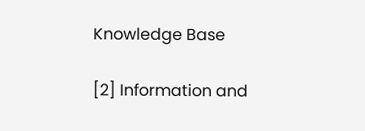Knowledge Base

[2] Information and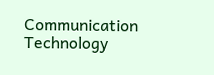Communication Technology